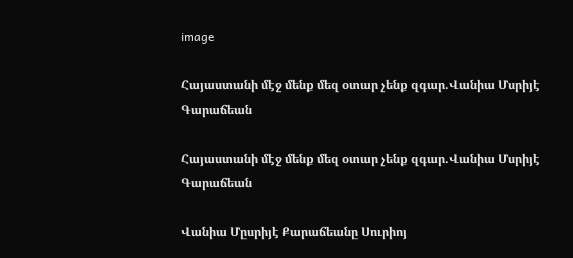image

Հայաստանի մէջ մենք մեզ օտար չենք զգար.Վանիա Մսրիյէ Գարաճեան

Հայաստանի մէջ մենք մեզ օտար չենք զգար.Վանիա Մսրիյէ Գարաճեան

Վանիա Մըսրիյէ Քարաճեանը Սուրիոյ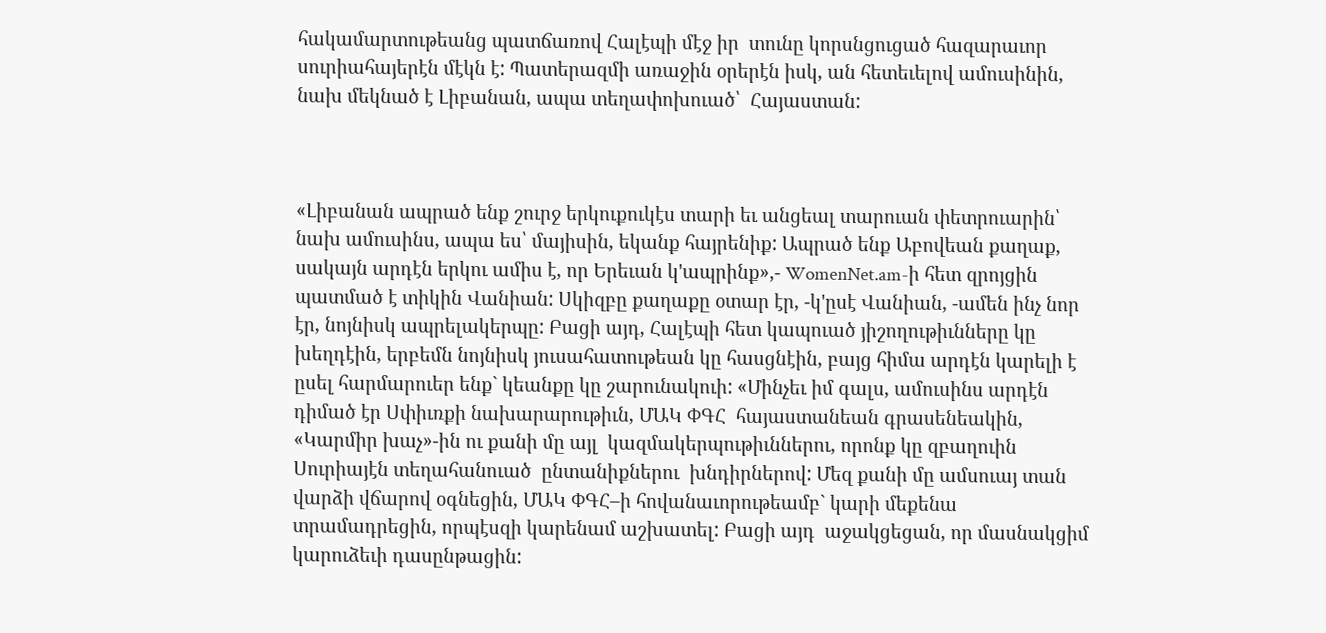հակամարտութեանց պատճառով Հալէպի մէջ իր  տունը կորսնցուցած հազարաւոր սուրիահայերէն մէկն է: Պատերազմի առաջին օրերէն իսկ, ան հետեւելով ամուսինին, նախ մեկնած է Լիբանան, ապա տեղափոխուած՝  Հայաստան:



«Լիբանան ապրած ենք շուրջ երկուքուկէս տարի եւ անցեալ տարուան փետրուարին՝ նախ ամուսինս, ապա ես՝ մայիսին, եկանք հայրենիք: Ապրած ենք Աբովեան քաղաք, սակայն արդէն երկու ամիս է, որ Երեւան կ'ապրինք»,- WomenNet.am-ի հետ զրոյցին պատմած է տիկին Վանիան: Սկիզբը քաղաքը օտար էր, -կ'ըսէ Վանիան, -ամեն ինչ նոր էր, նոյնիսկ ապրելակերպը: Բացի այդ, Հալէպի հետ կապուած յիշողութիւնները կը խեղդէին, երբեմն նոյնիսկ յուսահատութեան կը հասցնէին, բայց հիմա արդէն կարելի է ըսել հարմարուեր ենք` կեանքը կը շարունակուի: «Մինչեւ իմ գալս, ամուսինս արդէն դիմած էր Սփիւռքի նախարարութիւն, ՄԱԿ ՓԳՀ  հայաստանեան գրասենեակին, «Կարմիր խաչ»-ին ու քանի մը այլ  կազմակերպութիւններու, որոնք կը զբաղուին Սուրիայէն տեղահանուած  ընտանիքներու  խնդիրներով: Մեզ քանի մը ամսուայ տան վարձի վճարով օգնեցին, ՄԱԿ ՓԳՀ–ի հովանաւորութեամբ` կարի մեքենա տրամադրեցին, որպէսզի կարենամ աշխատել: Բացի այդ  աջակցեցան, որ մասնակցիմ կարուձեւի դասընթացին: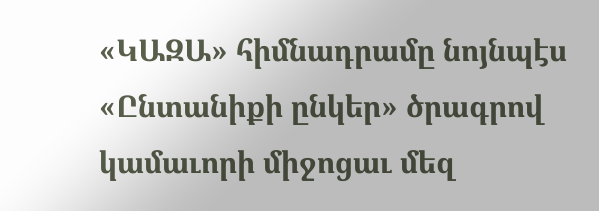«ԿԱԶԱ» հիմնադրամը նոյնպէս  «Ընտանիքի ընկեր» ծրագրով կամաւորի միջոցաւ մեզ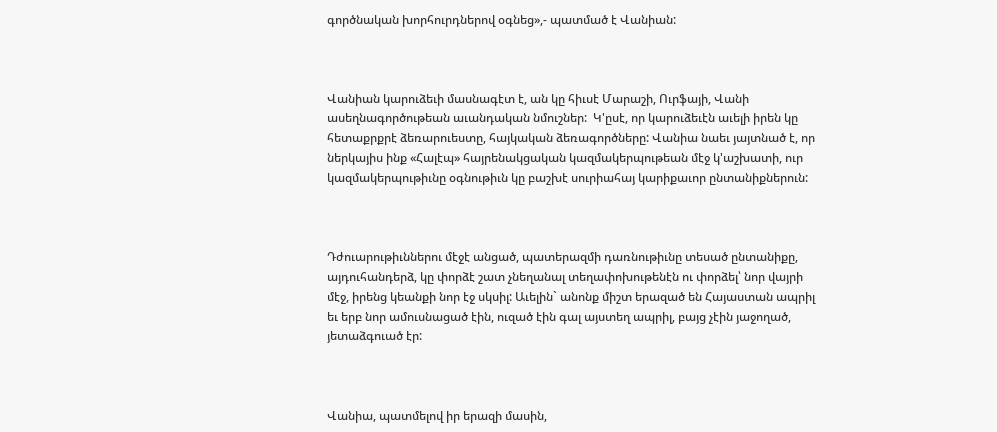գործնական խորհուրդներով օգնեց»,- պատմած է Վանիան:



Վանիան կարուձեւի մասնագէտ է, ան կը հիւսէ Մարաշի, Ուրֆայի, Վանի ասեղնագործութեան աւանդական նմուշներ:  Կ'ըսէ, որ կարուձեւէն աւելի իրեն կը հետաքրքրէ ձեռարուեստը, հայկական ձեռագործները: Վանիա նաեւ յայտնած է, որ ներկայիս ինք «Հալէպ» հայրենակցական կազմակերպութեան մէջ կ'աշխատի, ուր կազմակերպութիւնը օգնութիւն կը բաշխէ սուրիահայ կարիքաւոր ընտանիքներուն:



Դժուարութիւններու մէջէ անցած, պատերազմի դառնութիւնը տեսած ընտանիքը, այդուհանդերձ, կը փորձէ շատ չնեղանալ տեղափոխութենէն ու փորձել՝ նոր վայրի մէջ, իրենց կեանքի նոր էջ սկսիլ: Աւելին` անոնք միշտ երազած են Հայաստան ապրիլ եւ երբ նոր ամուսնացած էին, ուզած էին գալ այստեղ ապրիլ, բայց չէին յաջողած, յետաձգուած էր:



Վանիա, պատմելով իր երազի մասին,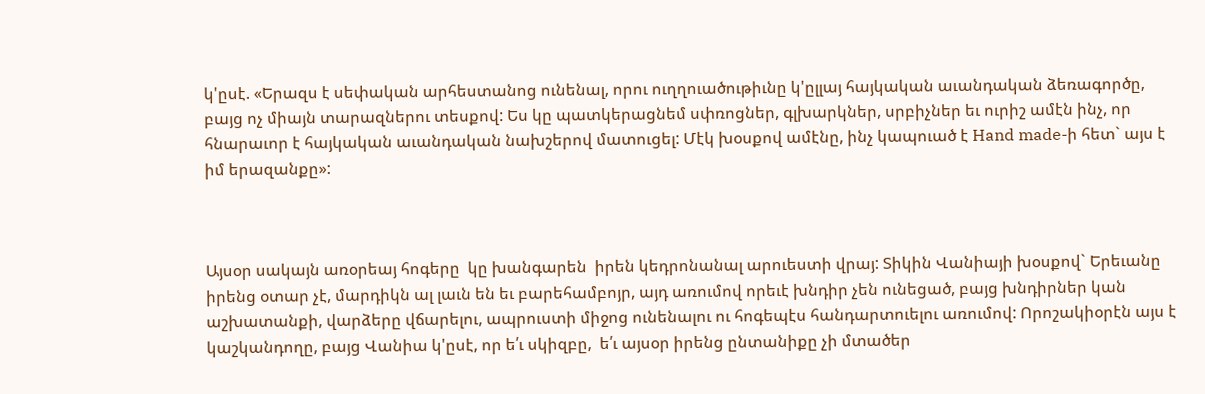կ'ըսէ. «Երազս է սեփական արհեստանոց ունենալ, որու ուղղուածութիւնը կ'ըլլայ հայկական աւանդական ձեռագործը, բայց ոչ միայն տարազներու տեսքով: Ես կը պատկերացնեմ սփռոցներ, գլխարկներ, սրբիչներ եւ ուրիշ ամէն ինչ, որ հնարաւոր է հայկական աւանդական նախշերով մատուցել: Մէկ խօսքով ամէնը, ինչ կապուած է Hand made-ի հետ` այս է  իմ երազանքը»:



Այսօր սակայն առօրեայ հոգերը  կը խանգարեն  իրեն կեդրոնանալ արուեստի վրայ: Տիկին Վանիայի խօսքով` Երեւանը իրենց օտար չէ, մարդիկն ալ լաւն են եւ բարեհամբոյր, այդ առումով որեւէ խնդիր չեն ունեցած, բայց խնդիրներ կան աշխատանքի, վարձերը վճարելու, ապրուստի միջոց ունենալու ու հոգեպէս հանդարտուելու առումով: Որոշակիօրէն այս է  կաշկանդողը, բայց Վանիա կ'ըսէ, որ ե՛ւ սկիզբը,  ե՛ւ այսօր իրենց ընտանիքը չի մտածեր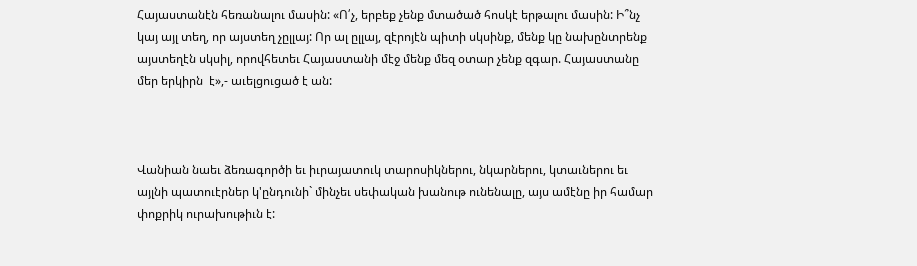Հայաստանէն հեռանալու մասին: «Ո՛չ, երբեք չենք մտածած հոսկէ երթալու մասին: Ի՞նչ կայ այլ տեղ, որ այստեղ չըլլայ: Որ ալ ըլլայ, զէրոյէն պիտի սկսինք, մենք կը նախընտրենք այստեղէն սկսիլ, որովհետեւ Հայաստանի մէջ մենք մեզ օտար չենք զգար. Հայաստանը մեր երկիրն  է»,- աւելցուցած է ան:



Վանիան նաեւ ձեռագործի եւ իւրայատուկ տարոսիկներու, նկարներու, կտաւներու եւ այլնի պատուէրներ կ'ընդունի` մինչեւ սեփական խանութ ունենալը, այս ամէնը իր համար փոքրիկ ուրախութիւն է: